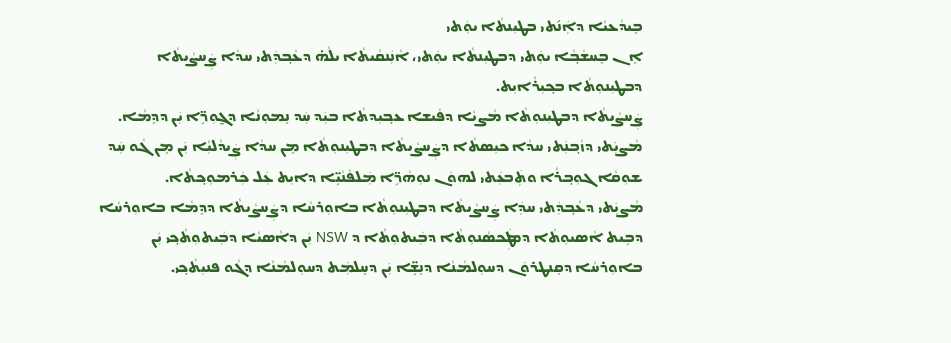ܒܸܝܕܵܥܝܵܐ ܕܐܲܢ݇ܬܝ ܒܛܝܼܢܬܵܐ ܝܘܲܬܝ
ܐܸܢ ܒܸܚܫܵܒ݂ܵܐ ܝܘܲܬܝ ܕܒܛܝܼܢܬܵܐ ܝܘܲܬܝ، ܐܵܢܲܢܩܵܝܬܵܐ ܝܠܵܗ̇ ܕܥܵܒ݂ܕܲܬܝ ܚܕܵܐ ܨܲܚܨܵܝܬܵܐ ܕܒܛܝܼܢܘܼܬܵܐ ܒܟ݂ܝܼܪܵܐܝܼܬ.
ܨܲܚܨܵܝܬܵܐ ܕܒܛܝܼܢܘܼܬܵܐ ܡܵܨܝܵܐ ܕܦܵܝܫܐ ܥܒ݂ܝܼܕܬܵܐ ܒܝܲܕ ܚܲܕ ܢܸܡܘܼܢܵܐ ܕܓ̰ܘܼܪܹ̈ܐ ܝܲܢ ܕܕܸܡܵܐ. ܡܵܨܝܲܬܝ ܕܙܵܒ݂ܢܲܬܝ ܚܕܵܐ ܟܝܼܣܬܵܐ ܕܨܲܚܨܵܝܬܵܐ ܕܒܛܝܼܢܘܼܬܵܐ ܡܸܢ ܚܕܵܐ ܨܲܝܕܵܠܝܼܵܐ ܝܲܢ ܡܸܢ ܓܵܘ ܚܲܕ ܫܘܼܩܵܐ ܓܘܼܒ݂ܪܵܐ ܘܬܲܒܥܲܬܝ ܠܗܘܿܢ ܢܘܼܗܵܪܹ̈ܐ ܡܲܠܦܵܢܵܝܹ̈ܐ ܕܐܝܼܬ ܥܲܠ ܟܲܪܡܘܼܟ݂ܬܵܐ.
ܡܵܨܝܲܬܝ ܕܥܵܒ݂ܕܲܬܝ ܚܕܲܐ ܨܲܚܨܵܝܬܵܐ ܕܒܛܝܼܢܘܼܬܵܐ ܒܐܘܼܪܚܵܐ ܕܨܲܚܨܵܝܬܵܐ ܕܕܸܡܵܐ ܒܐܘܼܪܚܵܐ ܕܒܹܝܬ ܐܵܣܝܘܼܬܵܐ ܕܡܛܲܟܣܵܢܘܼܬܵܐ ܕܒܲܝܬܘܼܬܵܐ ܕ NSW ܝܲܢ ܕܐܵܣܝܵܐ ܕܒܲܝܬܘܼܬܵܟ݂ܝ ܝܲܢ ܒܐܘܼܪܚܵܐ ܕܩܸܢܛܪܘܿܢ ܕܚܘܼܠܡܵܢܵܐ ܕܢܸܫܹ̈ܐ ܝܲܢ ܕܚܸܠܡܲܬ ܕܚܘܼܠܡܵܢܵܐ ܕܓܵܘ ܦܢܝܼܬܵܟ݂ܝ.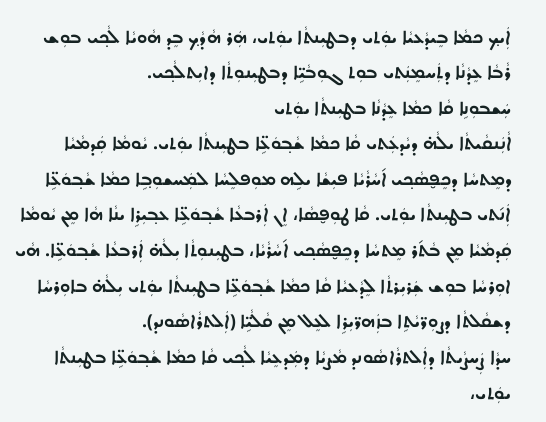ܐܲܝܟ݂ ܟܡܵܐ ܒܸܝܕܵܥܝܵܐ ܝܘܲܬܝ ܕܒܛܝܼܢܬܵܐ ܝܘܲܬܝ، ܗܲܪ ܗܵܕܵܟ݂ ܒܸܕ ܗܵܘܝܵܐ ܠܵܟ݂ܝ ܒܘܼܫ ܪܵܒܵܐ ܥܸܕܵܢܵܐ ܕܬܲܚܡܸܢܲܬܝ ܒܘܼܬ ܓܘܼܒܵܝܹ̈ܐ ܕܒܛܝܼܢܘܼܬܵܐ ܕܐܝܼܬܠܵܟ݂ܝ.
ܚܲܫܒܘܼܢܹܐ ܩܵܐ ܟܡܵܐ ܥܸܕܵܢܵܐ ܒܛܝܼܢܬܵܐ ܝܘܲܬܝ
ܐܵܢܲܢܩܵܝܬܵܐ ܝܠܵܗ̇ ܕܝܵܕܥܲܬܝ ܩܵܐ ܟܡܵܐ ܫܵܒ݂ܘܿܥܹ̈ܐ ܒܛܝܼܢܬܵܐ ܝܘܲܬܝ. ܝܵܘܡܵܐ ܩܲܕܡܵܝܵܐ ܕܡܸܬܚܵܐ ܕܟܸܦ̮ܣܵܟ݂ܝ ܐ݇ܚܵܪܵܝܵܐ ܦܝܼܫܵܐ ܝܠܹܗ ܡܘܼܦܠܸܚܵܐ ܠܡܲܚܫܘܼܒ݂ܹܐ ܟܡܵܐ ܫܵܒ݂ܘܿܥܹ̈ܐ ܐܲܢ݇ܬܝ ܒܛܝܼܢܬܵܐ ܝܘܲܬܝ. ܩܵܐ ܛܘܼܦ̮ܣܵܐ، ܐܸܢ ܐܲܪܒܥܵܐ ܫܵܒ݂ܘܿܥܹ̈ܐ ܥܒ݂ܝܼܪܹܐ ܝܢܵܐ ܗܵܐ ܡܸܢ ܝܵܘܡܵܐ ܩܲܕܡܵܝܵܐ ܡܸܢ ܒܵܬ݇ܪ ܡܸܬܚܵܐ ܕܟܸܦ̮ܣܵܟ݂ܝ ܐ݇ܚܵܪܵܝܵܐ، ܒܛܝܼܢܘܼܬܵܐ ܝܼܠܵܗ̇ ܐܲܪܒܥܵܐ ܫܵܒ݂ܘܿܥܹ̈ܐ. ܗܵܝ ܐܘܼܪܚܵܐ ܒܘܼܫ ܫܲܪܝܼܪܬܵܐ ܠܸܕܵܥܝܵܐ ܩܵܐ ܟܡܵܐ ܫܵܒ݂ܘܿܥܹ̈ܐ ܒܛܝܼܢܬܵܐ ܝܘܲܬܝ ܝܼܠܵܗ̇ ܒܐܘܼܪܚܵܐ ܕܫܩܵܠܬܵܐ ܕܨܘܼܪ̈ܝܵܬܹܐ ܒܙܲܗܪ̈ܝܼܪܹܐ ܠܥܸܠ ܡܸܢ ܩܵܠܵܝܹ̈ܐ (ܐܲܠܬܪܵܐܣܵܘܢܕ).
ܚܕܵܐ ܨܲܚܨܵܝܬܵܐ ܕܐܲܠܬܪܵܐܣܵܘܢܕ ܡܵܨܝܵܐ ܕܡܲܕܥܸܝܵܐ ܠܵܟ݂ܝ ܩܵܐ ܟܡܵܐ ܫܵܒ݂ܘܿܥܹ̈ܐ ܒܛܝܼܢܬܵܐ ܝܘܲܬܝ،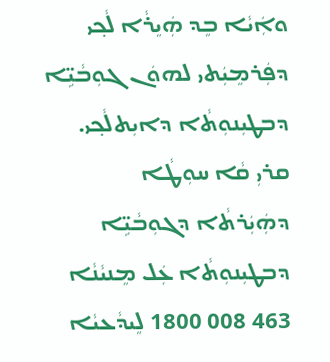ܘܐܲܝܵܐ ܒܸܕ ܗܲܝܸܪܵܐ ܠܵܟ݂ܝ ܕܦܲܪܡܸܝܲܬܝ ܠܗܘܿܢ ܓܘܼܒܵܝܹ̈ܐ ܕܒܛܝܼܢܘܼܬܵܐ ܕܐܝܼܬܠܵܟ݂ܝ.
ܩܪܝܼ ܩܵܐ ܚܘܼܛܵܐ ܕܗܲܝܲܪܬܵܐ ܕܓܘܼܒܵܝܹ̈ܐ ܕܒܛܝܼܢܘܼܬܵܐ ܥܲܠ ܡܸܢܝܵܢܵܐ 463 008 1800 ܠܸܝܕܵܥܝܵܐ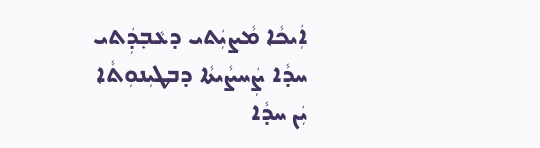ܐܲܝܟܵܐ ܡܵܨܝܲܬܝ ܕܥܵܒ݂ܕܲܬܝ ܚܕܵܐ ܨܲܚܨܵܝܬܵܐ ܕܒܛܝܼܢܘܼܬܵܐ ܝܲܢ ܚܕܵܐ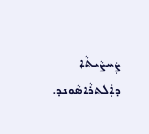ܨܲܚܨܵܝܬܵܐ ܕܐܲܠܬܪܵܐܣܵܘܢܕ.